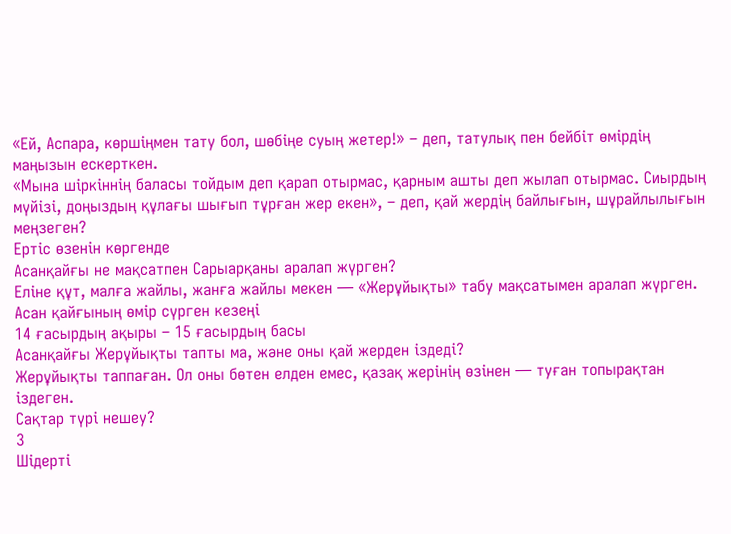«Ей, Аспара, көршіңмен тату бол, шөбіңе суың жетер!» – деп, татулық пен бейбіт өмірдің маңызын ескерткен.
«Мына шіркіннің баласы тойдым деп қарап отырмас, қарным ашты деп жылап отырмас. Сиырдың мүйізі, доңыздың құлағы шығып тұрған жер екен», – деп, қай жердің байлығын, шұрайлылығын меңзеген?
Ертіс өзенін көргенде
Асанқайғы не мақсатпен Сарыарқаны аралап жүрген?
Еліне құт, малға жайлы, жанға жайлы мекен — «Жерұйықты» табу мақсатымен аралап жүрген.
Асан қайғының өмір сүрген кезеңі
14 ғасырдың ақыры – 15 ғасырдың басы
Асанқайғы Жерұйықты тапты ма, және оны қай жерден іздеді?
Жерұйықты таппаған. Ол оны бөтен елден емес, қазақ жерінің өзінен — туған топырақтан іздеген.
Сақтар түрі нешеу?
3
Шідерті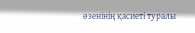өзенінің қасиеті туралы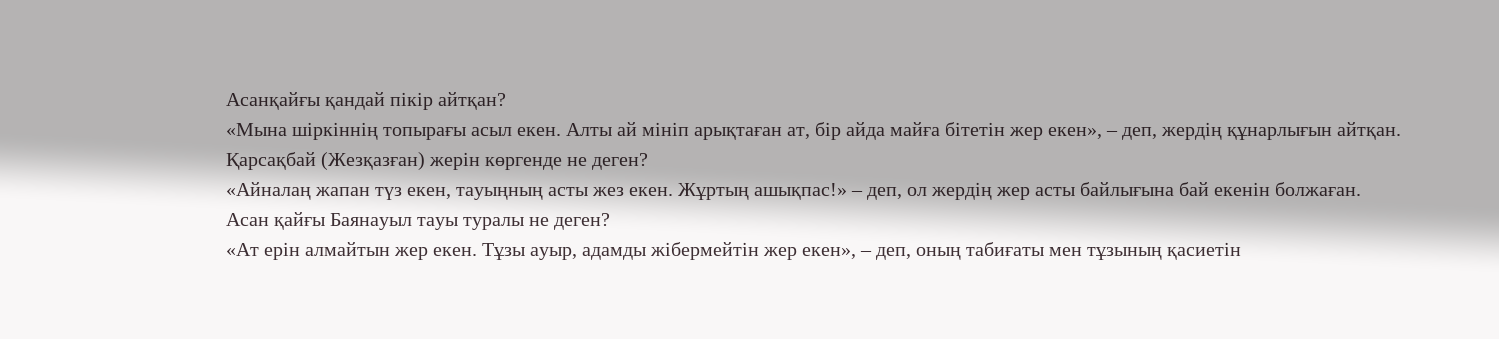Асанқайғы қандай пікір айтқан?
«Мына шіркіннің топырағы асыл екен. Алты ай мініп арықтаған ат, бір айда майға бітетін жер екен», – деп, жердің құнарлығын айтқан.
Қарсақбай (Жезқазған) жерін көргенде не деген?
«Айналаң жапан түз екен, тауыңның асты жез екен. Жұртың ашықпас!» – деп, ол жердің жер асты байлығына бай екенін болжаған.
Асан қайғы Баянауыл тауы туралы не деген?
«Ат ерін алмайтын жер екен. Тұзы ауыр, адамды жібермейтін жер екен», – деп, оның табиғаты мен тұзының қасиетін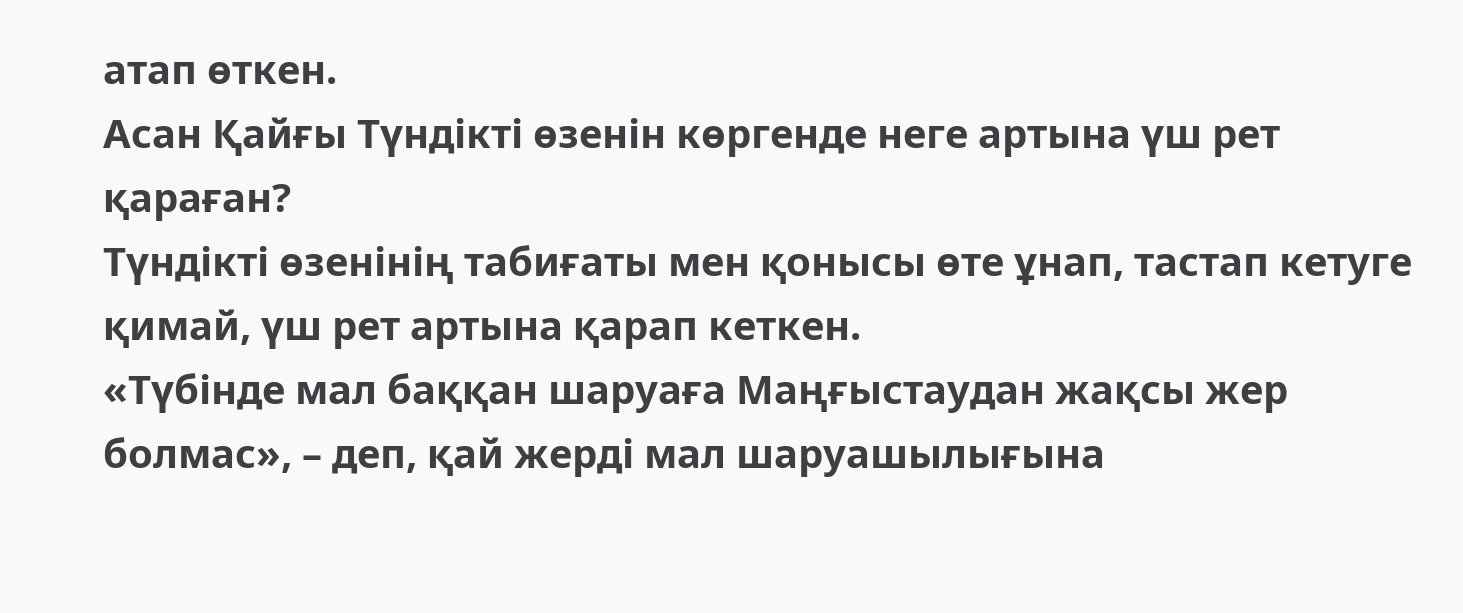атап өткен.
Асан Қайғы Түндікті өзенін көргенде неге артына үш рет қараған?
Түндікті өзенінің табиғаты мен қонысы өте ұнап, тастап кетуге қимай, үш рет артына қарап кеткен.
«Түбінде мал баққан шаруаға Маңғыстаудан жақсы жер болмас», – деп, қай жерді мал шаруашылығына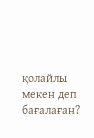қолайлы мекен деп бағалаған?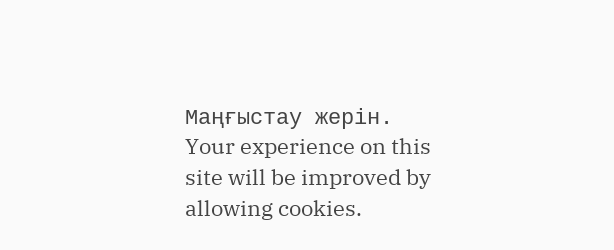Маңғыстау жерін.
Your experience on this site will be improved by allowing cookies.